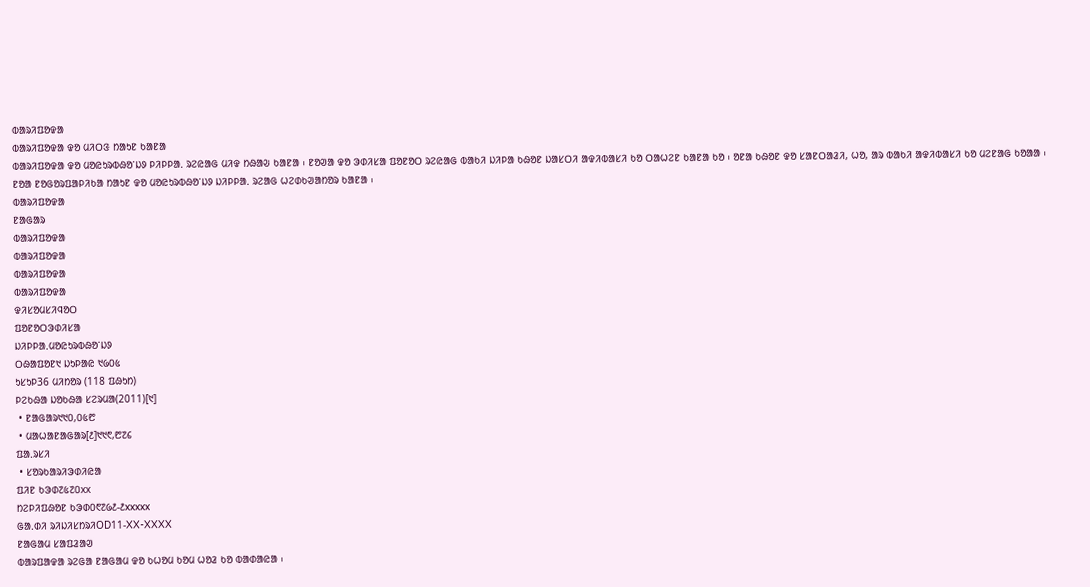ᱵᱟᱨᱤᱯᱚᱫᱟ
ᱵᱟᱨᱤᱯᱚᱫᱟ ᱫᱚ ᱢᱤᱛᱝ ᱴᱟᱩᱱ ᱠᱟᱱᱟ
ᱵᱟᱨᱤᱯᱚᱫᱟ ᱫᱚ ᱢᱚᱭᱩᱨᱵᱷᱚᱸᱡᱽ ᱞᱤᱞᱞᱟᱹ ᱨᱮᱭᱟᱜ ᱢᱤᱫ ᱴᱷᱟᱶ ᱠᱟᱱᱟ ᱾ ᱱᱚᱣᱟ ᱫᱚ ᱳᱰᱤᱥᱟ ᱯᱚᱱᱚᱛ ᱨᱮᱭᱟᱜ ᱵᱟᱠᱤ ᱡᱤᱞᱟ ᱠᱷᱚᱱ ᱡᱟᱥᱛᱤ ᱟᱫᱤᱵᱟᱥᱤ ᱠᱚ ᱛᱟᱦᱮᱱ ᱠᱟᱱᱟ ᱠᱚ ᱾ ᱚᱱᱟ ᱠᱷᱚᱱ ᱫᱚ ᱥᱟᱱᱛᱟᱲᱤ, ᱦᱚ, ᱟᱨ ᱵᱟᱠᱤ ᱟᱫᱤᱵᱟᱥᱤ ᱠᱚ ᱢᱮᱱᱟᱜ ᱠᱚᱟᱟ ᱾ ᱱᱚᱟ ᱱᱚᱜᱚᱨᱯᱟᱞᱤᱠᱟ ᱴᱟᱩᱱ ᱫᱚ ᱢᱚᱭᱩᱨᱵᱷᱚᱸᱡᱽ ᱡᱤᱞᱞᱟᱹ ᱨᱮᱟᱜ ᱦᱮᱰᱠᱣᱟᱴᱚᱨ ᱠᱟᱱᱟ ᱾
ᱵᱟᱨᱤᱯᱚᱫᱟ
ᱱᱟᱜᱟᱨ
ᱵᱟᱨᱤᱯᱚᱫᱟ
ᱵᱟᱨᱤᱯᱚᱫᱟ
ᱵᱟᱨᱤᱯᱚᱫᱟ
ᱵᱟᱨᱤᱯᱚᱫᱟ
ᱫᱤᱥᱚᱢᱥᱤᱧᱚᱛ
ᱯᱚᱱᱚᱛᱳᱰᱤᱥᱟ
ᱡᱤᱞᱞᱟᱹᱢᱚᱭᱩᱨᱵᱷᱚᱸᱡᱽ
ᱛᱷᱟᱯᱚᱱ᱑ ᱡᱩᱞᱟᱭ ᱑᱙᱐᱕
ᱩᱥᱩᱞ36 ᱢᱤᱴᱚᱨ (118 ᱯᱷᱩᱴ)
ᱞᱮᱠᱷᱟ ᱡᱚᱠᱷᱟ ᱥᱮᱨᱢᱟ(2011)[᱑]
 • ᱱᱟᱜᱟᱨ᱑᱑᱐,᱐᱕᱘
 • ᱢᱟᱦᱟᱱᱟᱜᱟᱨ[᱒]᱑᱑᱖,᱘᱗᱔
ᱯᱟᱹᱨᱥᱤ
 • ᱥᱚᱨᱠᱟᱨᱤᱳᱰᱤᱭᱟ
ᱯᱤᱱ ᱠᱳᱰ᱗᱕᱗᱐xx
ᱴᱮᱞᱤᱯᱷᱚᱱ ᱠᱳᱰ᱐᱖᱗᱙᱒-᱒xxxxx
ᱜᱟᱹᱰᱤ ᱨᱤᱡᱤᱥᱴᱨᱤOD11-XX-XXXX
ᱱᱟᱜᱟᱢ ᱥᱟᱯᱲᱟᱣ
ᱵᱟᱨᱯᱟᱫᱟ ᱨᱮᱜᱟ ᱱᱟᱜᱟᱢ ᱫᱚ ᱠᱦᱚᱢ ᱠᱚᱢ ᱦᱚᱲ ᱠᱚ ᱵᱟᱰᱟᱭᱟ ᱾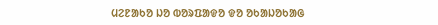ᱢᱮᱱᱟᱠᱚ ᱡᱚ ᱵᱚᱨᱯᱟᱫᱚ ᱫᱚ ᱚᱠᱟᱡᱚᱠᱟᱜ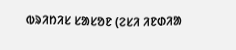ᱵᱨᱤᱴᱤᱥ ᱥᱟᱥᱚᱱ (ᱮᱥᱤ ᱤᱱᱰᱤᱟ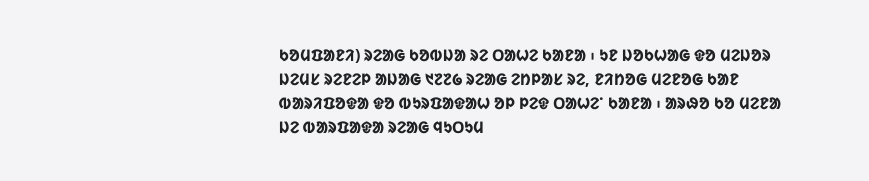ᱠᱚᱢᱯᱟᱱᱤ) ᱨᱮᱟᱜ ᱠᱚᱵᱡᱟ ᱨᱮ ᱛᱟᱦᱮ ᱠᱟᱱᱟ ᱾ ᱩᱱ ᱡᱚᱠᱦᱟᱜ ᱫᱚ ᱢᱮᱡᱚᱨ ᱡᱮᱢᱥ ᱨᱮᱱᱮᱞ ᱟᱡᱟᱜ ᱑᱗᱗᱙ ᱨᱮᱟᱜ ᱮᱴᱞᱟᱥ ᱨᱮ, ᱱᱤᱴᱚᱜ ᱢᱮᱱᱚᱜ ᱠᱟᱱ ᱵᱟᱨᱤᱯᱚᱫᱟ ᱫᱚ ᱵᱩᱨᱯᱟᱫᱟᱦ ᱚᱞ ᱞᱮᱫ ᱛᱟᱦᱮᱸ ᱠᱟᱱᱟ ᱾ ᱟᱨᱷᱚ ᱠᱚ ᱢᱮᱱᱟ ᱡᱮ ᱵᱟᱨᱯᱟᱫᱟ ᱨᱮᱟᱜ ᱧᱩᱛᱩᱢ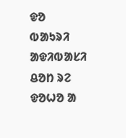ᱫᱚ ᱵᱟᱩᱨᱤ ᱟᱫᱤᱵᱟᱥᱤ ᱪᱚᱴ ᱨᱮ ᱫᱚᱦᱚ ᱟ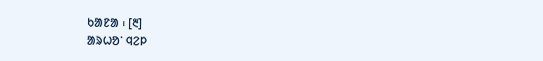ᱠᱟᱱᱟ ᱾ [᱓]
ᱟᱨᱦᱚᱸ ᱧᱮᱞ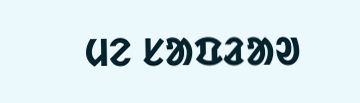ᱢᱮ ᱥᱟᱯᱲᱟᱣ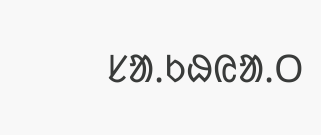ᱥᱟᱹᱠᱷᱭᱟᱹᱛ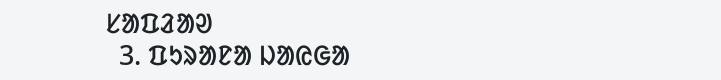ᱥᱟᱯᱲᱟᱣ
  3. ᱯᱩᱨᱟᱱᱟ ᱡᱟᱭᱜᱟ